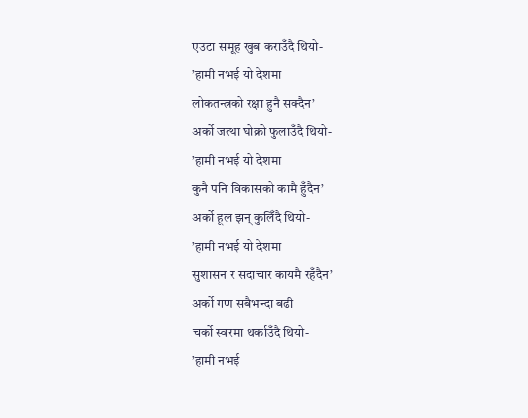एउटा समूह खुब कराउँदै थियो-
’हामी नभई यो देशमा
लोकतन्त्रको रक्षा हुनै सक्दैन’
अर्को जत्था घोक्रो फुलाउँदै थियो-
’हामी नभई यो देशमा
कुनै पनि विकासको कामै हुँदैन’
अर्को हूल झन् कुलिँदै थियो-
’हामी नभई यो देशमा
सुशासन र सदाचार कायमै रहँदैन’
अर्को गण सबैभन्दा बढी
चर्को स्वरमा थर्काउँदै थियो-
’हामी नभई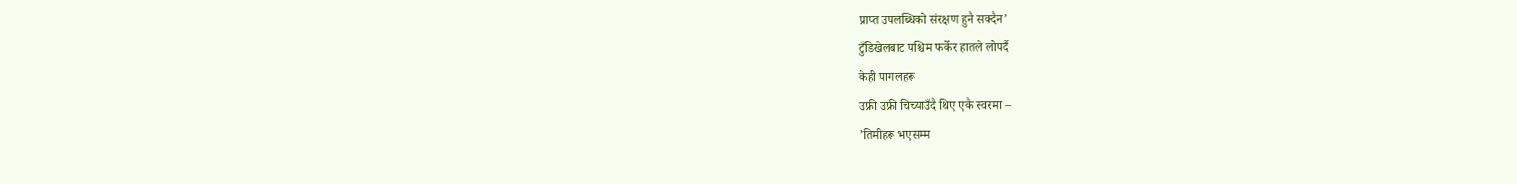प्राप्त उपलब्धिको संरक्षण हुनै सक्दैन’
टुँडिखेलबाट पश्चिम फर्केर हातले लोपर्दै
केही पागलहरू
उफ्री उफ्री चिच्याउँदै थिए एकै स्वरमा –
’तिमीहरू भएसम्म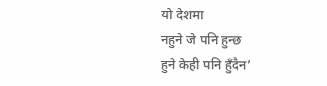यो देशमा
नहुने जे पनि हुन्छ
हुने केही पनि हुँदैन’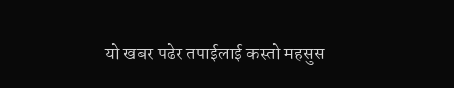यो खबर पढेर तपाईलाई कस्तो महसुस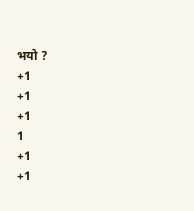भयो ?
+1
+1
+1
1
+1
+1